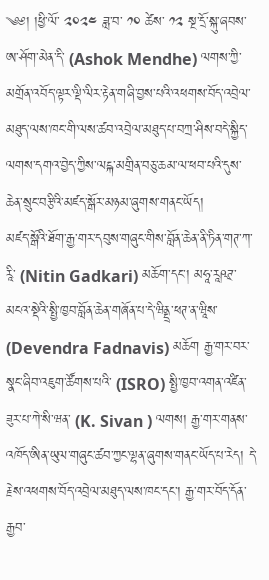༄༅། །ཕྱི་ལོ་ ༢༠༢༤ ཟླ་བ་ ༡༠ ཚེས་ ༡༢ སྔ་དྲོ་སྐུ་ཞབས་ཨ་ཤོག་མེན་དི་ (Ashok Mendhe) ལགས་ཀྱི་མགྲོན་འབོད་ལྟར་ལྡི་ལིར་རྟེན་གཞི་བྱས་པའི་འཕགས་བོད་འབྲེལ་མཐུད་ལས་ཁང་གི་ལས་ཚབ་འབྲེལ་མཐུད་པ་བཀྲ་ཤིས་བདེ་སྐྱིད་ལགས་དགའ་བྱེད་ཀྱིས་ལངྐ་མགྲིན་བཅུ་ཆམ་ལ་ཕབ་པའི་དུས་ཆེན་སྲུང་བརྩིའི་མཛད་སྒོར་མཉམ་ཞུགས་གནང་ཡོད།
མཛད་སྒོའི་ཐོག་རྒྱ་གར་དབུས་གཞུང་གིས་བློན་ཆེན་ནི་ཏིན་གཊ་ཀ་རཱི་ (Nitin Gadkari) མཆོག་དང་། མཧཱ་རཱཥཊྲ་མངའ་སྡེའི་སྤྱི་ཁྱབ་བློན་ཆེན་གཞོན་པ་དེ་ཝིནྡྲ་ཕཊ་ན་ཝཱིས་ (Devendra Fadnavis) མཆོག རྒྱ་གར་བར་སྣང་ཞིབ་འཇུག་ཚོགས་པའི་ (ISRO) སྤྱི་ཁྱབ་འགན་འཛིན་ཟུར་པ་ཀེ་སི་ཝན་ (K. Sivan ) ལགས། རྒྱ་གར་གནས་འཁོད་ཨིན་ཡུལ་གཞུང་ཚབ་ཀྱང་ལྷན་ཞུགས་གནང་ཡོད་པ་རེད། དེ་རྗེས་འཕགས་བོད་འབྲེལ་མཐུད་ལས་ཁང་དང་། རྒྱ་གར་བོད་དོན་རྒྱབ་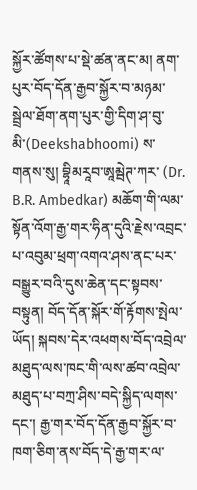སྐྱོར་ཚོགས་པ་སྡེ་ཚན་ནང་མ། ནག་པུར་བོད་དོན་རྒྱབ་སྐྱོར་བ་མཉམ་སྦྲེལ་ཐོག་ནག་པུར་གྱི་དིག་ཤ་བུ་མི་(Deekshabhoomi) ས་གནས་སུ། བྷཱིམརཱབ་ཨཱམྦེཊ་ཀར་ (Dr. B.R. Ambedkar) མཆོག་གི་ལམ་སྟོན་འོག་རྒྱ་གར་ཧིན་དུའི་རྗེས་འབྲང་པ་འབུམ་ཕྲག་འགའ་ཤས་ནང་པར་བསྒྱུར་བའི་དུས་ཆེན་དང་སྟབས་བསྟུན། བོད་དོན་སྐོར་གོ་རྟོགས་སྤེལ་ཡོད། སྐབས་དེར་འཕགས་བོད་འབྲེལ་མཐུད་ལས་ཁང་གི་ལས་ཚབ་འབྲེལ་མཐུད་པ་བཀྲ་ཤིས་བདེ་སྐྱིད་ལགས་དང་། རྒྱ་གར་བོད་དོན་རྒྱབ་སྐྱོར་བ་ཁག་ཅིག་ནས་བོད་དེ་རྒྱ་གར་ལ་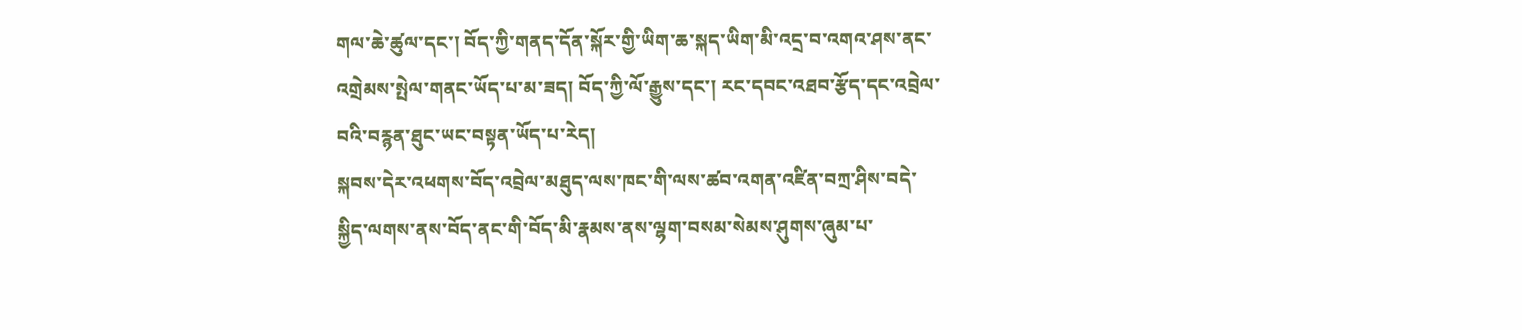གལ་ཆེ་ཚུལ་དང་། བོད་ཀྱི་གནད་དོན་སྐོར་གྱི་ཡིག་ཆ་སྐད་ཡིག་མི་འདྲ་བ་འགའ་ཤས་ནང་འགྲེམས་སྤེལ་གནང་ཡོད་པ་མ་ཟད། བོད་ཀྱི་ལོ་རྒྱུས་དང་། རང་དབང་འཐབ་རྩོད་དང་འབྲེལ་བའི་བརྙན་ཐུང་ཡང་བསྟན་ཡོད་པ་རེད།
སྐབས་དེར་འཕགས་བོད་འབྲེལ་མཐུད་ལས་ཁང་གི་ལས་ཚབ་འགན་འཛིན་བཀྲ་ཤིས་བདེ་སྐྱིད་ལགས་ནས་བོད་ནང་གི་བོད་མི་རྣམས་ནས་ལྷག་བསམ་སེམས་ཤུགས་ཞུམ་པ་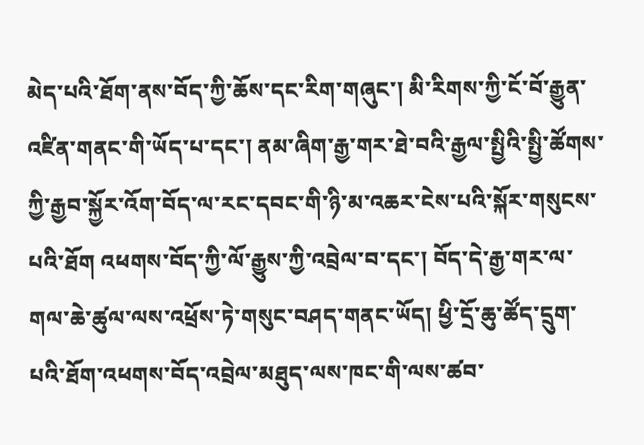མེད་པའི་ཐོག་ནས་བོད་ཀྱི་ཆོས་དང་རིག་གཞུང་། མི་རིགས་ཀྱི་ངོ་བོ་རྒྱུན་འཛིན་གནང་གི་ཡོད་པ་དང་། ནམ་ཞིག་རྒྱ་གར་ཐེ་བའི་རྒྱལ་སྤྱིའི་སྤྱི་ཚོགས་ཀྱི་རྒྱབ་སྐྱོར་འོག་བོད་ལ་རང་དབང་གི་ཉི་མ་འཆར་ངེས་པའི་སྐོར་གསུངས་པའི་ཐོག འཕགས་བོད་ཀྱི་ལོ་རྒྱུས་ཀྱི་འབྲེལ་བ་དང་། བོད་དེ་རྒྱ་གར་ལ་གལ་ཆེ་ཚུལ་ལས་འཕྲོས་ཏེ་གསུང་བཤད་གནང་ཡོད། ཕྱི་དྲོ་ཆུ་ཚོད་དྲུག་པའི་ཐོག་འཕགས་བོད་འབྲེལ་མཐུད་ལས་ཁང་གི་ལས་ཚབ་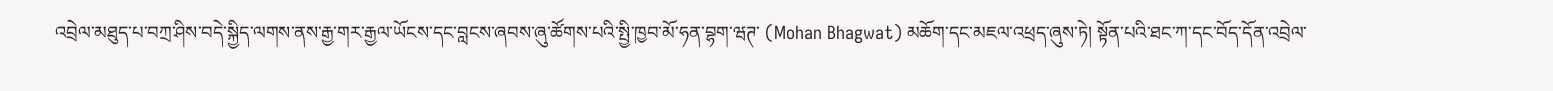འབྲེལ་མཐུད་པ་བཀྲ་ཤིས་བདེ་སྐྱིད་ལགས་ནས་རྒྱ་གར་རྒྱལ་ཡོངས་དང་བླངས་ཞབས་ཞུ་ཚོགས་པའི་སྤྱི་ཁྱབ་མོ་ཧན་བྷག་ཝཊ་ (Mohan Bhagwat) མཆོག་དང་མཇལ་འཕྲད་ཞུས་ཏེ། སྟོན་པའི་ཐང་ཀ་དང་བོད་དོན་འབྲེལ་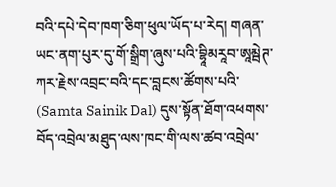བའི་དཔེ་དེབ་ཁག་ཅིག་ཕུལ་ཡོད་པ་རེད། གཞན་ཡང་ནག་པུར་དུ་གོ་སྒྲིག་ཞུས་པའི་བྷཱིམརཱབ་ཨཱམྦེཊ་ཀར་རྗེས་འབྲང་བའི་དང་བླངས་ཚོགས་པའི་ (Samta Sainik Dal) དུས་སྟོན་ཐོག་འཕགས་བོད་འབྲེལ་མཐུད་ལས་ཁང་གི་ལས་ཚབ་འབྲེལ་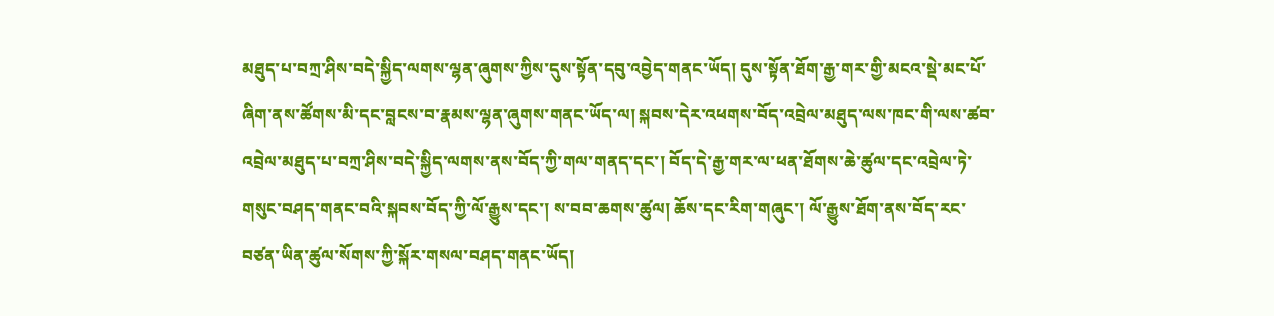མཐུད་པ་བཀྲ་ཤིས་བདེ་སྐྱིད་ལགས་ལྷན་ཞུགས་ཀྱིས་དུས་སྟོན་དབུ་འབྱེད་གནང་ཡོད། དུས་སྟོན་ཐོག་རྒྱ་གར་གྱི་མངའ་སྡེ་མང་པོ་ཞིག་ནས་ཚོགས་མི་དང་བླངས་བ་རྣམས་ལྷན་ཞུགས་གནང་ཡོད་ལ། སྐབས་དེར་འཕགས་བོད་འབྲེལ་མཐུད་ལས་ཁང་གི་ལས་ཚབ་འབྲེལ་མཐུད་པ་བཀྲ་ཤིས་བདེ་སྐྱིད་ལགས་ནས་བོད་ཀྱི་གལ་གནད་དང་། བོད་དེ་རྒྱ་གར་ལ་ཕན་ཐོགས་ཆེ་ཚུལ་དང་འབྲེལ་ཏེ་གསུང་བཤད་གནང་བའི་སྐབས་བོད་ཀྱི་ལོ་རྒྱུས་དང་། ས་བབ་ཆགས་ཚུལ། ཆོས་དང་རིག་གཞུང་། ལོ་རྒྱུས་ཐོག་ནས་བོད་རང་བཙན་ཡིན་ཚུལ་སོགས་ཀྱི་སྐོར་གསལ་བཤད་གནང་ཡོད།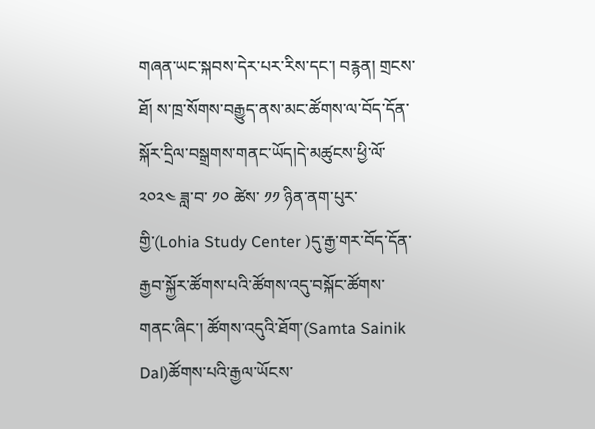གཞན་ཡང་སྐབས་དེར་པར་རིས་དང་། བརྙན། གྲངས་ཐོ། ས་ཁྲ་སོགས་བརྒྱུད་ནས་མང་ཚོགས་ལ་བོད་དོན་སྐོར་དྲིལ་བསྒྲགས་གནང་ཡོད།དེ་མཚུངས་ཕྱི་ལོ་ ༢༠༢༤ ཟླ་བ་ ༡༠ ཚེས་ ༡༡ ཉིན་ནག་པུར་གྱི་(Lohia Study Center )དུ་རྒྱ་གར་བོད་དོན་རྒྱབ་སྐྱོར་ཚོགས་པའི་ཚོགས་འདུ་བསྐོང་ཚོགས་གནང་ཞིང་། ཚོགས་འདུའི་ཐོག་(Samta Sainik Dal)ཚོགས་པའི་རྒྱལ་ཡོངས་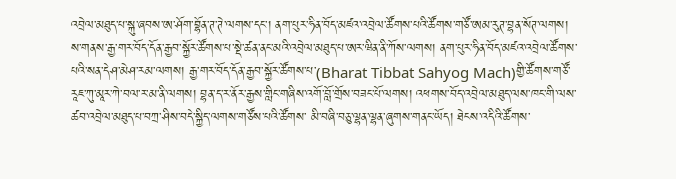འབྲེལ་མཐུད་པ་སྐུ་ཞབས་ཨ་ཤོག་བྷོན་ཊ་ཊེ་ལགས་དང་། ནག་པུར་ཧིན་བོད་མཛའ་འབྲེལ་ཚོགས་པའི་ཚོགས་གཙོ་ཨམ་རུཊ་བྷན་སོཊ་ལགས། ས་གནས་རྒྱ་གར་བོད་དོན་རྒྱབ་སྐྱོར་ཚོགས་པ་སྡེ་ཚན་ནང་མའི་འབྲེལ་མཐུད་པ་ཨར་ཝིན་ནི་ཀོས་ལགས། ནག་པུར་ཧིན་བོད་མཛའ་འབྲེལ་ཚོགས་པའི་སན་དེཤ་མེཤ་རམ་ལགས། རྒྱ་གར་བོད་དོན་རྒྱབ་སྐྱོར་ཚོགས་པ་(Bharat Tibbat Sahyog Mach)གྱི་ཚོགས་གཙོ་རཱཇ་ཀུ་མཱར་ཀེ་བལ་ར་མ་ནི་ལགས། བྷན་ད་ར་ནོར་རྒྱས་གླིང་གཞིས་འགོ་བློ་གྲོས་བཟང་པོ་ལགས། འཕགས་བོད་འབྲེལ་མཐུད་ལས་ཁང་གི་ལས་ཚབ་འབྲེལ་མཐུད་པ་བཀྲ་ཤིས་བདེ་སྐྱིད་ལགས་གཙོས་པའི་ཚོགས་ མི་བཞི་བཅུ་ལྷན་ལྷན་ཞུགས་གནང་ཡོད། ཐེངས་འདིའི་ཚོགས་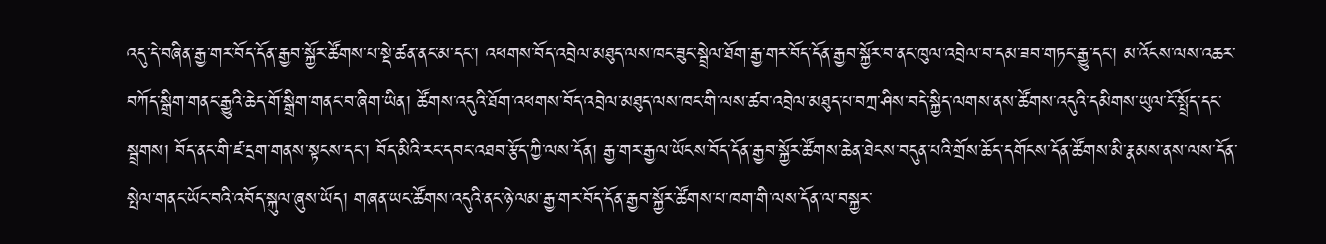འདུ་དེ་བཞིན་རྒྱ་གར་བོད་དོན་རྒྱབ་སྐྱོར་ཚོགས་པ་སྡེ་ཚན་ནང་མ་དང་། འཕགས་བོད་འབྲེལ་མཐུད་ལས་ཁང་ཟུང་སྦྲེལ་ཐོག་རྒྱ་གར་བོད་དོན་རྒྱབ་སྐྱོར་བ་ནང་ཁུལ་འབྲེལ་བ་དམ་ཟབ་གཏང་རྒྱུ་དང་། མ་འོངས་ལས་འཆར་བཀོད་སྒྲིག་གནང་རྒྱུའི་ཆེད་གོ་སྒྲིག་གནང་བ་ཞིག་ཡིན། ཚོགས་འདུའི་ཐོག་འཕགས་བོད་འབྲེལ་མཐུད་ལས་ཁང་གི་ལས་ཚབ་འབྲེལ་མཐུད་པ་བཀྲ་ཤིས་བདེ་སྐྱིད་ལགས་ནས་ཚོགས་འདུའི་དམིགས་ཡུལ་ངོ་སྤྲོད་དང་སྦྲགས། བོད་ནང་གི་ཛ་དྲག་གནས་སྟངས་དང་། བོད་མིའི་རང་དབང་འཐབ་རྩོད་ཀྱི་ལས་དོན། རྒྱ་གར་རྒྱལ་ཡོངས་བོད་དོན་རྒྱབ་སྐྱོར་ཚོགས་ཆེན་ཐེངས་བདུན་པའི་གྲོས་ཆོད་དགོངས་དོན་ཚོགས་མི་རྣམས་ནས་ལས་དོན་སྤེལ་གནང་ཡོང་བའི་འབོད་སྐུལ་ཞུས་ཡོད། གཞན་ཡང་ཚོགས་འདུའི་ནང་ཉེ་ལམ་རྒྱ་གར་བོད་དོན་རྒྱབ་སྐྱོར་ཚོགས་པ་ཁག་གི་ལས་དོན་ལ་བསྐྱར་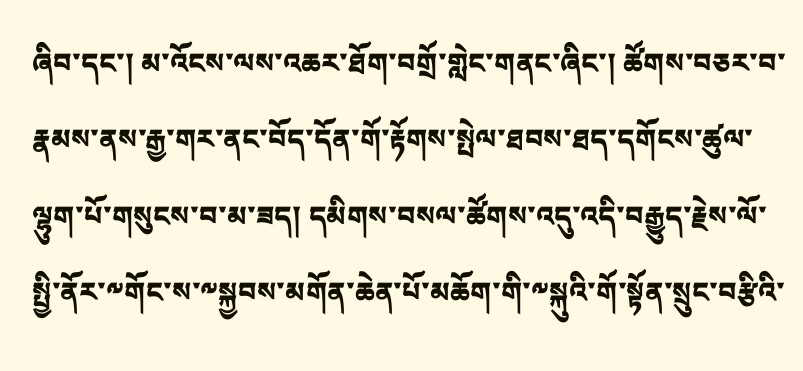ཞིབ་དང་། མ་འོངས་ལས་འཆར་ཐོག་བགྲོ་གླེང་གནང་ཞིང་། ཚོགས་བཅར་བ་རྣམས་ནས་རྒྱ་གར་ནང་བོད་དོན་གོ་རྟོགས་སྤེལ་ཐབས་ཐད་དགོངས་ཚུལ་ལྷུག་པོ་གསུངས་བ་མ་ཟད། དམིགས་བསལ་ཚོགས་འདུ་འདི་བརྒྱུད་རྗེས་ལོ་སྤྱི་ནོར་༸གོང་ས་༸སྐྱབས་མགོན་ཆེན་པོ་མཆོག་གི་༸སྐུའི་གོ་སྟོན་སྲུང་བརྩིའི་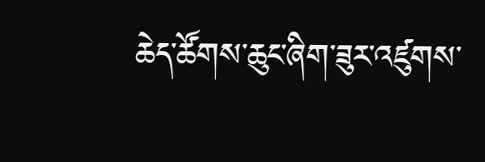ཆེད་ཚོགས་ཆུང་ཞིག་ཟུར་འཛུགས་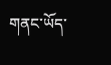གནང་ཡོད་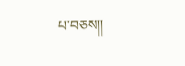པ་བཅས།།